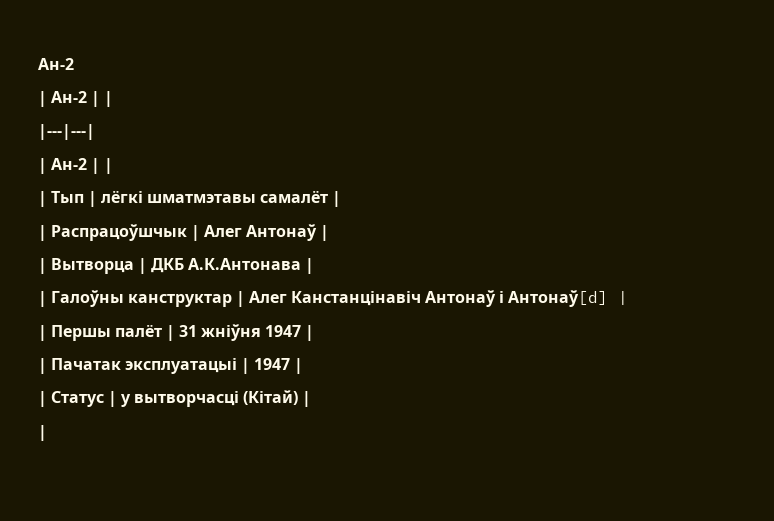Ан-2
| Ан-2 | |
|---|---|
| Ан-2 | |
| Тып | лёгкі шматмэтавы самалёт |
| Распрацоўшчык | Алег Антонаў |
| Вытворца | ДКБ А.К.Антонава |
| Галоўны канструктар | Алег Канстанцінавіч Антонаў і Антонаў[d] |
| Першы палёт | 31 жніўня 1947 |
| Пачатак эксплуатацыі | 1947 |
| Статус | у вытворчасці (Кітай) |
|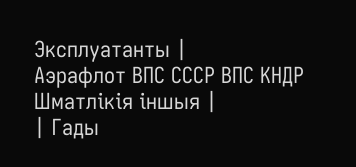Эксплуатанты |
Аэрафлот ВПС СССР ВПС КНДР Шматлікія іншыя |
| Гады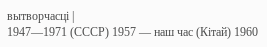вытворчасці |
1947—1971 (СССР) 1957 — наш час (Кітай) 1960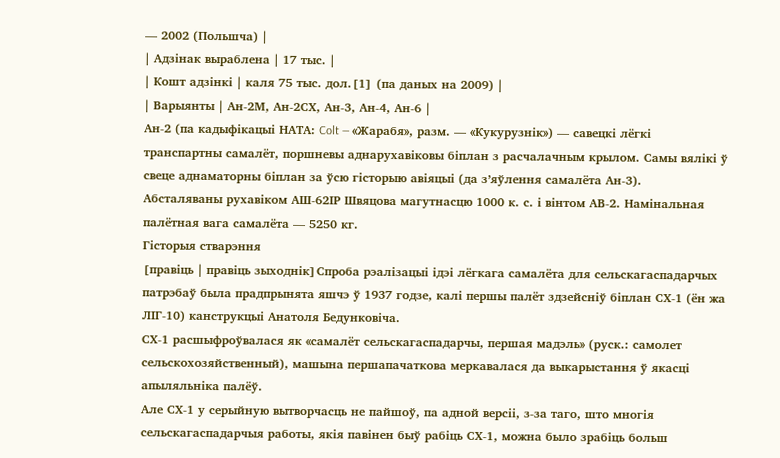— 2002 (Польшча) |
| Адзінак выраблена | 17 тыс. |
| Кошт адзінкі | каля 75 тыс. дол.[1] (па даных на 2009) |
| Варыянты | Ан-2М, Ан-2СХ, Ан-3, Ан-4, Ан-6 |
Ан-2 (па кадыфікацыі НАТА: Colt — «Жарабя», разм. — «Кукурузнік») — савецкі лёгкі транспартны самалёт, поршневы аднарухавіковы біплан з расчалачным крылом. Самы вялікі ў свеце аднаматорны біплан за ўсю гісторыю авіяцыі (да з’яўлення самалёта Ан-3).
Абсталяваны рухавіком АШ-62ІР Швяцова магутнасцю 1000 к. с. і вінтом АВ-2. Намінальная палётная вага самалёта — 5250 кг.
Гісторыя стварэння
[правіць | правіць зыходнік]Спроба рэалізацыі ідэі лёгкага самалёта для сельскагаспадарчых патрэбаў была прадпрынята яшчэ ў 1937 годзе, калі першы палёт здзейсніў біплан СХ-1 (ён жа ЛІГ-10) канструкцыі Анатоля Бедунковіча.
СХ-1 расшыфроўвалася як «самалёт сельскагаспадарчы, першая мадэль» (руск.: самолет сельскохозяйственный), машына першапачаткова меркавалася да выкарыстання ў якасці апыляльніка палёў.
Але СХ-1 у серыйную вытворчасць не пайшоў, па адной версіі, з-за таго, што многія сельскагаспадарчыя работы, якія павінен быў рабіць СХ-1, можна было зрабіць больш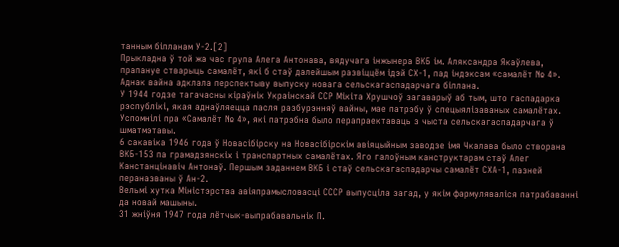танным біпланам У-2.[2]
Прыкладна ў той жа час група Алега Антонава, вядучага інжынера ВКБ ім. Аляксандра Якаўлева, прапануе стварыць самалёт, які б стаў далейшым развіццём ідэй СХ-1, пад індэксам «самалёт № 4». Аднак вайна адклала перспектыву выпуску новага сельскагаспадарчага біплана.
У 1944 годзе тагачасны кіраўнік Украінскай ССР Мікіта Хрушчоў загаварыў аб тым, што гаспадарка рэспублікі, якая аднаўляецца пасля разбурэнняў вайны, мае патрэбу ў спецыялізаваных самалётах. Успомнілі пра «Самалёт № 4», які патрэбна было перапраектаваць з чыста сельскагаспадарчага ў шматмэтавы.
6 сакавіка 1946 года ў Новасібірску на Новасібірскім авіяцыйным заводзе імя Чкалава было створана ВКБ-153 па грамадзянскіх і транспартных самалётах. Яго галоўным канструктарам стаў Алег Канстанцінавіч Антонаў. Першым заданнем ВКБ і стаў сельскагаспадарчы самалёт СХА-1, пазней пераназваны ў Ан-2.
Вельмі хутка Міністэрства авіяпрамысловасці СССР выпусціла загад, у якім фармуляваліся патрабаванні да новай машыны.
31 жніўня 1947 года лётчык-выпрабавальнік П.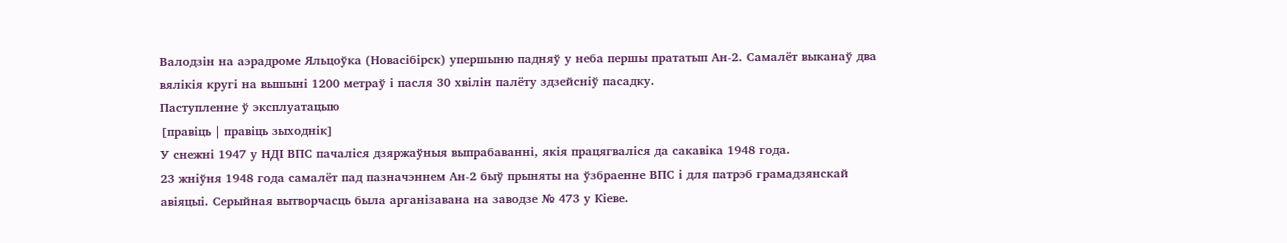Валодзін на аэрадроме Яльцоўка (Новасібірск) упершыню падняў у неба першы прататып Ан-2. Самалёт выканаў два вялікія кругі на вышыні 1200 метраў і пасля 30 хвілін палёту здзейсніў пасадку.
Паступленне ў эксплуатацыю
[правіць | правіць зыходнік]
У снежні 1947 у НДІ ВПС пачаліся дзяржаўныя выпрабаванні, якія працягваліся да сакавіка 1948 года.
23 жніўня 1948 года самалёт пад пазначэннем Ан-2 быў прыняты на ўзбраенне ВПС і для патрэб грамадзянскай авіяцыі. Серыйная вытворчасць была арганізавана на заводзе № 473 у Кіеве.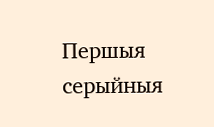Першыя серыйныя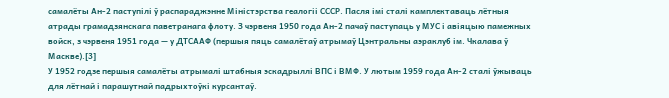самалёты Ан-2 паступілі ў распараджэнне Міністэрства геалогіі СССР. Пасля імі сталі камплектаваць лётныя атрады грамадзянскага паветранага флоту. З чэрвеня 1950 года Ан-2 пачаў паступаць у МУС і авіяцыю памежных войск, з чэрвеня 1951 года — у ДТСААФ (першыя пяць самалётаў атрымаў Цэнтральны аэраклуб ім. Чкалава ў Маскве).[3]
У 1952 годзе першыя самалёты атрымалі штабныя эскадрыллі ВПС і ВМФ. У лютым 1959 года Ан-2 сталі ўжываць для лётнай і парашутнай падрыхтоўкі курсантаў.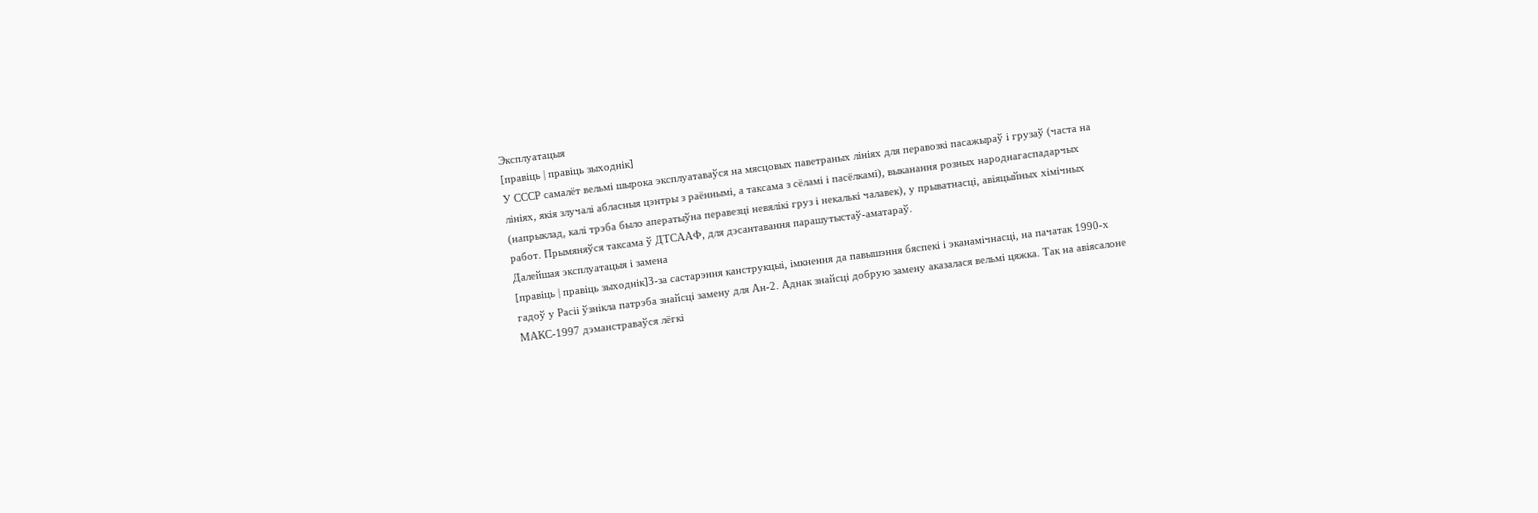Эксплуатацыя
[правіць | правіць зыходнік]
У СССР самалёт вельмі шырока эксплуатаваўся на мясцовых паветраных лініях для перавозкі пасажыраў і грузаў (часта на лініях, якія злучалі абласныя цэнтры з раённымі, а таксама з сёламі і пасёлкамі), выканання розных народнагаспадарчых (напрыклад, калі трэба было аператыўна перавезці невялікі груз і некалькі чалавек), у прыватнасці, авіяцыйных хімічных работ. Прымяняўся таксама ў ДТСААФ, для дэсантавання парашутыстаў-аматараў.
Далейшая эксплуатацыя і замена
[правіць | правіць зыходнік]З-за састарэння канструкцыі, імкнення да павышэння бяспекі і эканамічнасці, на пачатак 1990-х гадоў у Расіі ўзнікла патрэба знайсці замену для Ан-2. Аднак знайсці добрую замену аказалася вельмі цяжка. Так на авіясалоне МАКС-1997 дэманстраваўся лёгкі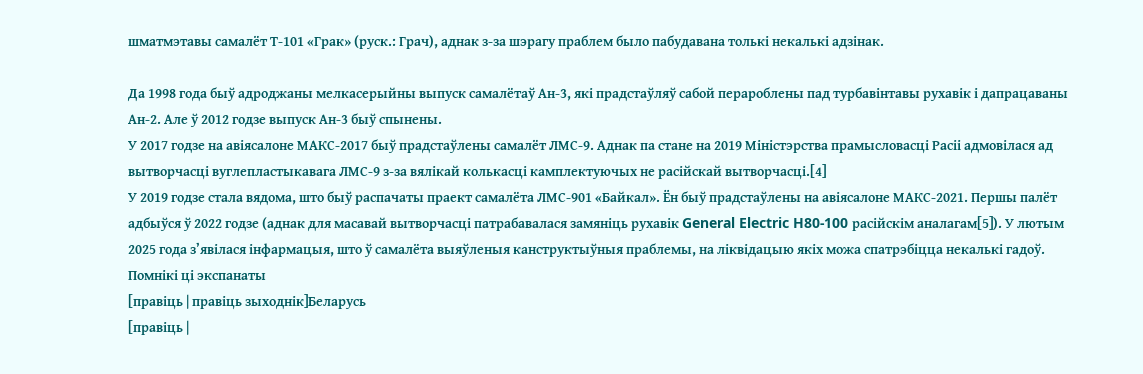шматмэтавы самалёт Т-101 «Грак» (руск.: Грач), аднак з-за шэрагу праблем было пабудавана толькі некалькі адзінак.

Да 1998 года быў адроджаны мелкасерыйны выпуск самалётаў Ан-3, які прадстаўляў сабой перароблены пад турбавінтавы рухавік і дапрацаваны Ан-2. Але ў 2012 годзе выпуск Ан-3 быў спынены.
У 2017 годзе на авіясалоне МАКС-2017 быў прадстаўлены самалёт ЛМС-9. Аднак па стане на 2019 Міністэрства прамысловасці Расіі адмовілася ад вытворчасці вуглепластыкавага ЛМС-9 з-за вялікай колькасці камплектуючых не расійскай вытворчасці.[4]
У 2019 годзе стала вядома, што быў распачаты праект самалёта ЛМС-901 «Байкал». Ён быў прадстаўлены на авіясалоне МАКС-2021. Першы палёт адбыўся ў 2022 годзе (аднак для масавай вытворчасці патрабавалася замяніць рухавік General Electric H80-100 расійскім аналагам[5]). У лютым 2025 года з’явілася інфармацыя, што ў самалёта выяўленыя канструктыўныя праблемы, на ліквідацыю якіх можа спатрэбіцца некалькі гадоў.
Помнікі ці экспанаты
[правіць | правіць зыходнік]Беларусь
[правіць |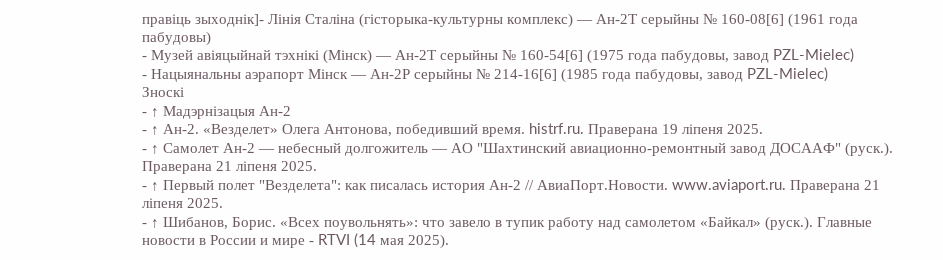правіць зыходнік]- Лінія Сталіна (гісторыка-культурны комплекс) — Ан-2Т серыйны № 160-08[6] (1961 года пабудовы)
- Музей авіяцыйнай тэхнікі (Мінск) — Ан-2Т серыйны № 160-54[6] (1975 года пабудовы, завод PZL-Mielec)
- Нацыянальны аэрапорт Мінск — Ан-2Р серыйны № 214-16[6] (1985 года пабудовы, завод PZL-Mielec)
Зноскі
- ↑ Мадэрнізацыя Ан-2
- ↑ Ан-2. «Везделет» Олега Антонова, победивший время. histrf.ru. Праверана 19 ліпеня 2025.
- ↑ Самолет Ан-2 — небесный долгожитель — АО "Шахтинский авиационно-ремонтный завод ДОСААФ" (руск.). Праверана 21 ліпеня 2025.
- ↑ Первый полет "Везделета": как писалась история Ан-2 // АвиаПорт.Новости. www.aviaport.ru. Праверана 21 ліпеня 2025.
- ↑ Шибанов, Борис. «Всех поувольнять»: что завело в тупик работу над самолетом «Байкал» (руск.). Главные новости в России и мире - RTVI (14 мая 2025).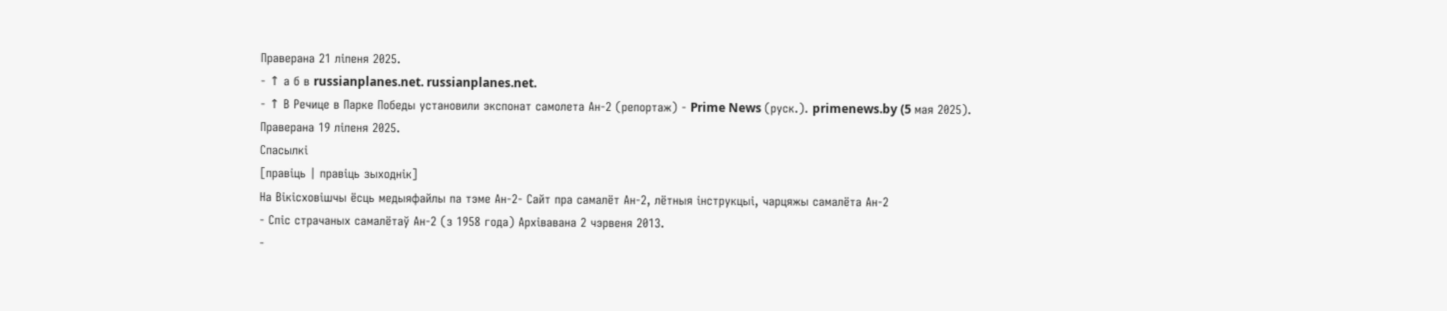Праверана 21 ліпеня 2025.
- ↑ а б в russianplanes.net. russianplanes.net.
- ↑ В Речице в Парке Победы установили экспонат самолета Ан-2 (репортаж) - Prime News (руск.). primenews.by (5 мая 2025). Праверана 19 ліпеня 2025.
Спасылкі
[правіць | правіць зыходнік]
На Вікісховішчы ёсць медыяфайлы па тэме Ан-2- Сайт пра самалёт Ан-2, лётныя інструкцыі, чарцяжы самалёта Ан-2
- Спіс страчаных самалётаў Ан-2 (з 1958 года) Архівавана 2 чэрвеня 2013.
-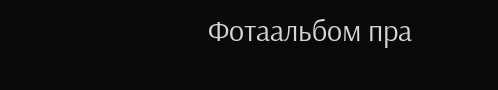Фотаальбом пра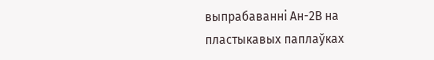выпрабаванні Ан-2В на пластыкавых паплаўках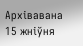Архівавана 15 жніўня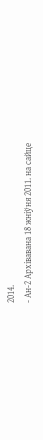2014.
- Ан-2 Архівавана 18 жніўня 2011. на сайце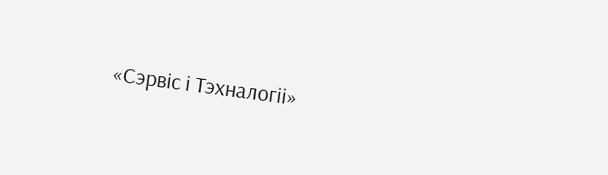«Сэрвіс і Тэхналогіі»